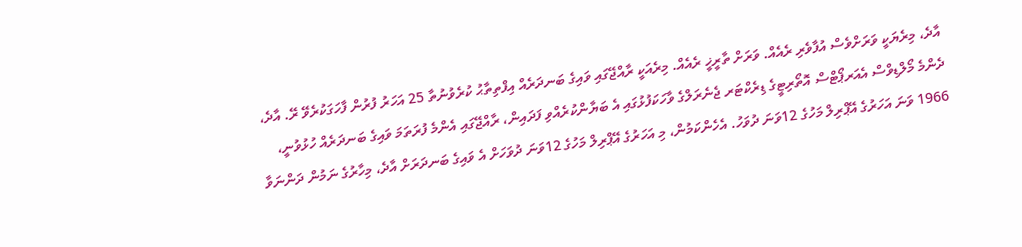އާދެ، މިރެޔަކީ ވަރަށްވެސް އުފާވެރި ރެއެއް. ވަރަށް ތާރީޚީ ރެއެއް. މިރެއަކީ ރާއްޖޭގައި ވައިގެ ބަނދަރެއް އިފްތިތާޙު ކުރެވުނުތާ 25 އަހަރު ފުރުން ފާހަގަކުރެވޭ ރޭ. އާދެ، ދެންމެ މޯލްޑިވްސް އެއަރޕޯޓްސް އޮތޯރިޓީގެ ޑިރެކްޓަރ ޖެނެރަލްގެ ވާހަކަފުޅުގައި އެ ބަޔާންކުރެއްވި ފަދައިން، ރާއްޖޭގައި އެންމެ ފުރަތަމަ ވައިގެ ބަނދަރެއް ހުޅުވުނީ، 1966 ވަނަ އަހަރުގެ އޭޕްރިލް މަހުގެ 12ވަނަ ދުވަހު. އެހެންކަމުން، މި އަހަރުގެ އޭޕްރިލް މަހުގެ 12ވަނަ ދުވަހަށް އެ ވައިގެ ބަނދަރަށް އާދެ، މިހާރުގެ ނަމުން ދަންނަވާ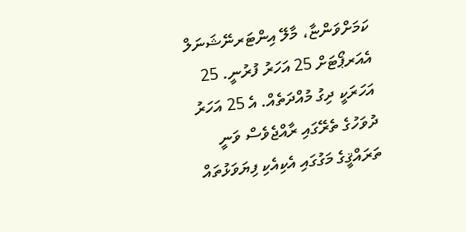ކަމަށްވަންޏާ، މާލޭ އިންޓަރނޭޝަނަލް އެއަރޕޯޓަށް 25 އަހަރު ފުރުނީ. 25 އަހަރަކީ ދިގު މުއްދަތެއް. އެ 25 އަހަރު ދުވަހުގެ ތެރޭގައި ރާއްޖެވެސް ވަނީ ތަރައްޤީގެ މަގުގައި އެކިއެކި ފިޔަވަޅުތައް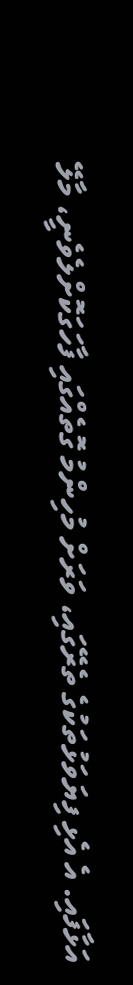އަޅާފައި. އެ އެޅި ފިޔަވަޅުތަކުގެ ތެރޭގައި، ވަރަށް މުހިންމު ގޮތެއްގައި ފާހަގަކޮށްލެވެނީ، މާލޭ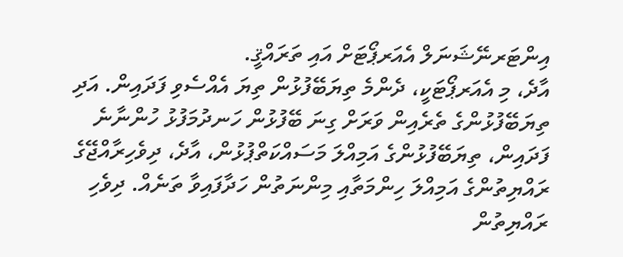އިންޓަރނޭޝަނަލް އެއަރޕޯޓަށް އައި ތަރައްޤީ.
އާދެ، މި އެއަރޕޯޓަކީ، ދެންމެ ތިޔަބޭފުޅުން ތިޔަ އެއްސެވި ފަދައިން. އަދި ތިޔަބޭފުޅުންގެ ތެރެއިން ވަރަށް ގިނަ ބޭފުޅުން ހަނދުމަފުޅު ހުންނާނެ ފަދައިން، ތިޔަބޭފުޅުންގެ އަމިއްލަ މަސައްކަތްޕުޅުން، އާދެ، ދިވެހިރާއްޖޭގެ ރައްޔިތުންގެ އަމިއްލަ ހިންމަތާއި މިންނަތުން ހަދާފައިވާ ތަނެއް. ދިވެހި ރައްޔިތުން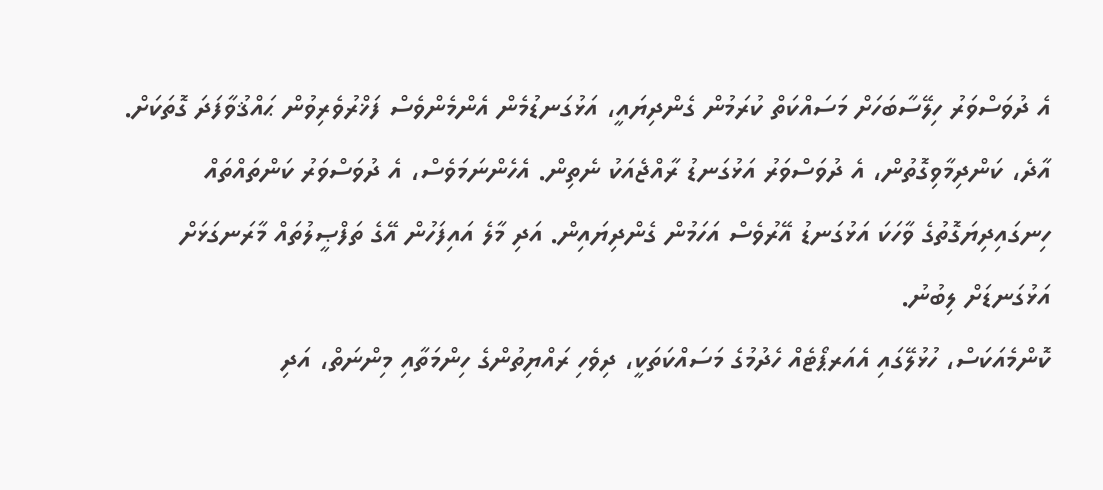އެ ދުވަސްވަރު ހިލޭސާބަހަށް މަސައްކަތް ކުރަމުން ގެންދިޔައީ، އަޅުގަނޑުމެން އެންމެންވެސް ފަޚްރުވެރިވުން ޙައްޤުވާފަދަ ގޮތަކަށް. އާދެ، ކަންދިމާވިގޮތުން، އެ ދުވަސްވަރު އަޅުގަނޑު ރާއްޖެއަކު ނެތިން. އެހެންނަމަވެސް، އެ ދުވަސްވަރު ކަންތައްތައް ހިނގައިދިޔަގޮތުގެ ވާހަކަ އަޅުގަނޑު އޭރުވެސް އަހަމުން ގެންދިޔައިން. އަދި މާލެ އައިފަހުން އޭގެ ތަފްޞީލުތައް މާރަނގަޅަށް އަޅުގަނޑަށް ލިބުނު.
ކޮންމެއަކަސް، ހުޅުލޭގައި އެއަރޕޯޓެއް ހެދުމުގެ މަސައްކަތަކީ، ދިވެހި ރައްޔިތުންގެ ހިންމަތާއި މިންނަތް، އަދި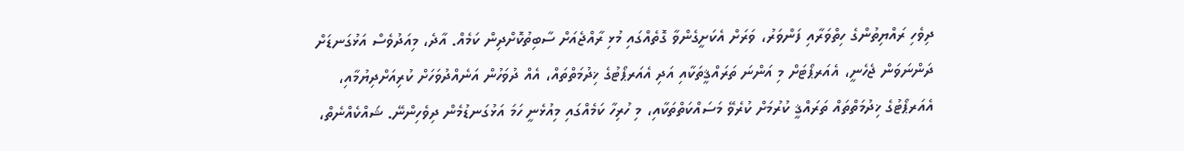ދިވެހި ރައްޔިތުންގެ ހިތްވަރާއި ފަންވަރު، ވަރަށް އެކަށީގެންވާ ގޮތެއްގައި މުޅި ރާއްޖެއަށް ސާބިތުކޮށްދިން ކަމެއް. އާދެ، މިއަދުވެސް އަޅުގަނޑަށް ދަންނަވަން ޖެހެނީ، އެއަރޕޯޓަށް މި އަންނަ ތަރައްޤީތަކާއި އަދި އެއަރޕޯޓުގެ ޚިދުމަތްތައް، އެއް ދުވަހުން އަނެއްދުވަހަށް ކުރިއަށްދިޔުމާއި، އެއަރޕޯޓުގެ ޚިދުމަތްތައް ތަރައްޤީ ކުރުމަށް ކުރެވޭ މަސައްކަތްތަކާއި، މި ހުރިހާ ކަމެއްގައި މިއުޅެނީ ހަމަ އަޅުގަނޑުމެން ދިވެހިންނޭ. ޝައްކެއްނެތް،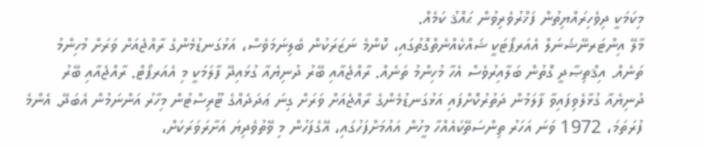މިކަމަކީ ދިވެހިރައްޔިތުން ފަޚްރުވެރިވުން ޙައްޤު ކަމެއް.
މާލޭ އިންޓަރނޭޝަނަލް އެއަރޕޯޓަކީ ޝައްކެއްނެތްގޮތުގައި، ކޮންމެ ނަޒަރަކުން ބެލިނަމަވެސް، އަޅުގަނޑުމެންގެ ރާއްޖެއަށް ވަރަށް މުހިންމު ތަނެއް. އިޤްތިޞާދީ ގޮތުން ބަލާއިރުވެސް އެހާ މުހިންމު ތަނެއް. ރާއްޖެއާއި ބޭރު ދުނިޔެއާ ގުޅައިދޭ ފާލަމަކީ މި އެއަރޕޯޓް. ރާއްޖެއާއި ބޭރު ދުނިޔެއާ ގުޅާލެވިފައިވާ ފާލަމުން ދަތުރުކޮށްފައި އަޅުގަނޑުމެންގެ ރާއްޖެއަށް ވަރަށް ގިނަ ޢަދަދެއްގެ ޓޫރިސްޓުން މިހާރު އަންނަމުން އެބަދޭ. އެންމެ ފުރަތަމަ، 1972 ވަނަ އަހަރު ތިންސަތޭކައެއްހާ މީހުން އައުމަށްފަހުގައި، އޭގެފަހުން މި ވޭތުވެދިޔަ އަށާރަވަރަކަށް،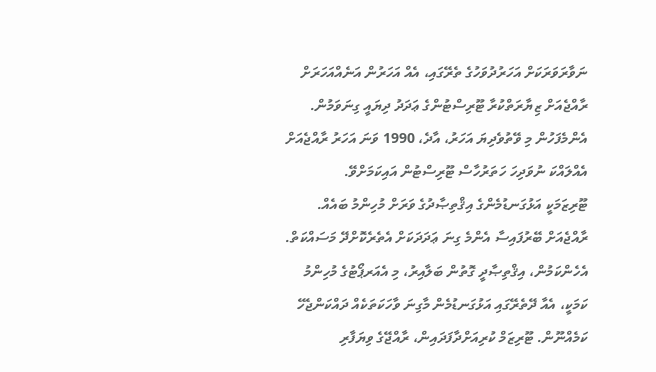ނަވާރަވަރަކަށް އަހަރުދުވަހުގެ ތެރޭގައި، އެއް އަހަރުން އަނެއްއަހަރަށް ރާއްޖެއަށް ޒިޔާރަތްކުރާ ޓޫރިސްޓުންގެ ޢަދަދު ދިޔައީ ގިނަވަމުން. އެންމެފަހުން މި ވޭތުވެދިޔަ އަހަރު، އާދެ، 1990 ވަނަ އަހަރު ރާއްޖެއަށް އެއްލައްކަ ނުވަދިހަ ހަތަރުހާސް ޓޫރިސްޓުން އައިކަމަށްވޭ.
ޓޫރިޒަމަކީ އަޅުގަނޑުމެންގެ އިޤްތިޞާދުގެ ވަރަށް މުހިންމު ބައެއް. ރާއްޖެއަށް ބޭރުފައިސާ އެންމެ ގިނަ ޢަދަދަކަށް އެތެރެކޮށްދޭ މަސައްކަތް. އެހެންކަމުން، އިޤްތިޞާދީ ގޮތުން ބަލާއިރު، މި އެއަރޕޯޓުގެ މުހިންމު ކަމަކީ، އެއާ ދޭތެރޭގައި އަޅުގަނޑުމެން މާގިނަ ވާހަކަތަކެއް ދައްކަންޖެހޭ ކަމެއްނޫން. ޓޫރިޒަމް ކުރިއަށްދާފަދައިން، ރާއްޖޭގެ ވިޔަފާރި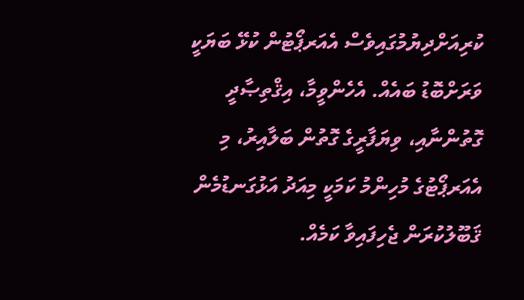ކުރިއަށްދިޔުމުގައިވެސް އެއަރޕޯޓުން ކުޅޭ ބަޔަކީ ވަރަށްބޮޑު ބައެއް. އެހެންވީމާ، އިޤްތިޞާދީ ގޮތުންނާއި، ވިޔަފާރީގެ ގޮތުން ބަލާއިރު، މި އެއަރޕޯޓުގެ މުހިންމު ކަމަކީ މިއަދު އަޅުގަނޑުމެން ޤަބޫލުކުރަން ޖެހިފައިވާ ކަމެއް.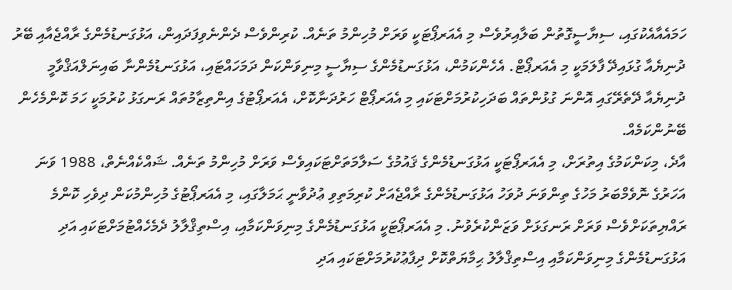ހަމައެއާއެކުގައި، ސިޔާސީގޮތުން ބަލާއިރުވެސް މި އެއަރޕޯޓަކީ ވަރަށް މުހިންމު ތަނެއް. ކުރިންވެސް ދެންނެވިފަދައިން، އަޅުގަނޑުމެންގެ ރާއްޖެއާއި ބޭރު ދުނިޔެއާ ގުޅައިދޭ ފާލަމަކީ މި އެއަރޕޯޓް. އެހެންކަމުން، އަޅުގަނޑުމެންގެ ސިޔާސީ މިނިވަންކަން ދަމަހައްޓައި، އަޅުގަނޑުމެންނާ ބައިނަލްއަޤްވާމީ ދުނިޔެއާ ދޭތެރޭގައި އޮންނަ ގުޅުންތައް ބަދަހިކުރުމަށްޓަކައި މި އެއަރޕޯޓް ހަރުދަނާކޮށް، އެއަރޕޯޓުގެ އިންތިޒާމުތައް ރަނގަޅު ކުރުމަކީ ހަމަ ކޮންމެހެން ބޭނުންކަމެއް.
އާދެ، މިކަންކަމުގެ އިތުރަށް، މި އެއަރޕޯޓަކީ އަޅުގަނޑުމެންގެ ޤައުމުގެ ސަލާމަތަށްޓަކައިވެސް ވަރަށް މުހިންމު ތަނެއް. ޝައްކެއްނެތް، 1988 ވަނަ އަހަރުގެ ނޮވެމްބަރު މަހުގެ ތިންވަނަ ދުވަހު އަޅުގަނޑުމެންގެ ރާއްޖެއަށް ކުރިމަތިވި ޢުދުވާނީ ޙަމަލާގައި، މި އެއަރޕޯޓުގެ މުހިންމުކަން ދިވެހި ކޮންމެ ރައްޔިތަކަށްވެސް ވަރަށް ރަނގަޅަށް ވަޒަންކުރެވުނު. މި އެއަރޕޯޓަކީ އަޅުގަނޑުމެންގެ މިނިވަންކަމާއި، އިސްތިޤްލާލު ދެމެހެއްޓުމަށްޓަކައި އަދި އަޅުގަނޑުމެންގެ މިނިވަންކަމާއި އިސްތިޤްލާލު ޙިމާޔަތްކޮށް ދިފާޢުކުރުމަށްޓަކައި އަދި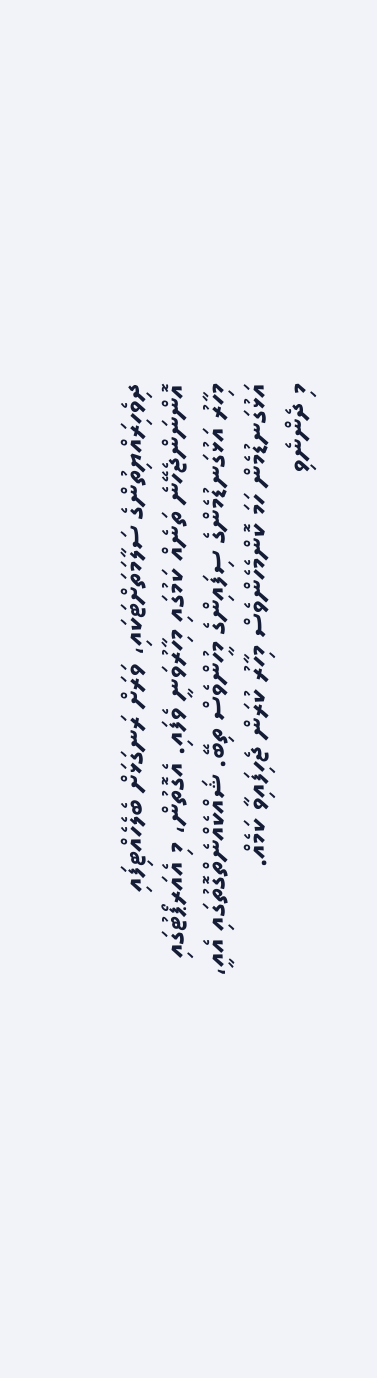ދިވެހިރައްޔިތުންގެ ސަލާމަތަށްޓަކައި، ވަރަށް ރަނގަޅަށް ބެލެހެއްޓިފައި އޮންނަންޖެހޭނެ ތަނެއް ކަމުގައި މިހާރުވަނީ ވެފައި. އެގޮތުން، މި އެއަރޕޯޓުގައި މިހާރު އަޅުގަނޑުމެންގެ ސިފައިންގެ މީހުންވެސް ތިބޭ. ޝައްކެއްނެތްގޮތުގައި އެއީ، އަޅުގަނޑުމެން ހަމަ ކޮންމެހެންވެސް މިހާރު ކުރަން ޖެހިފައިވާ ކަމެއް.
މި ދެންނެވި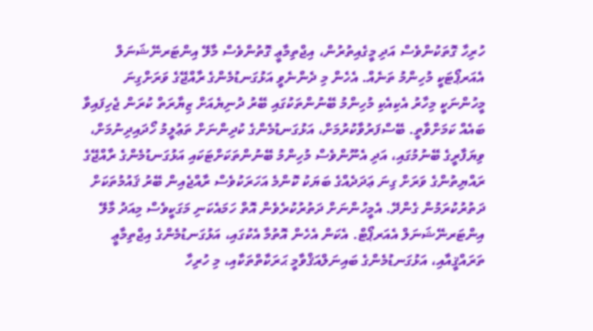ހުރިހާ ގޮތަކުންވެސް އަދި މީގެއިތުރުން، އިޖްތިމާޢީ ގޮތުންވެސް މާލޭ އިންޓަރނޭޝަނަލް އެއަރޕޯޓަކީ މުހިންމު ތަނެއް. އެހެން މި ދެންނެވީ އަޅުގަނޑުމެންގެ ރާއްޖޭގެ ވަރަށްގިނަ މީހުންނަކީ މިހާރު އެކިއެކި މުހިންމު ބޭނުންތަކުގައި ބޭރު ދުނިޔެއަށް ޒިޔާރަތް ކުރަން ޖެހިފައިވާ ބައެއް ކަމަށްވާތީ. ބޭސްފަރުވާކުރުމަށް، އަޅުގަނޑުމެންގެ ކުދިންނަށް ތަޢުލީމު ހޯދައިދިނުމަށް، ވިޔަފާރީގެ ބޭނުމުގައި، އަދި އެނޫންވެސް މުހިންމު ބޭނުންތަކަށްޓަކައި އަޅުގަނޑުމެންގެ ރާއްޖޭގެ ރައްޔިތުންގެ ވަރަށް ގިނަ ޢަދަދެއްގެ ބަޔަކު ކޮންމެ އަހަރަކުވެސް ރާއްޖެއިން ބޭރު ޤައުމުތަކަށް ދަތުރުކުރަމުން ގެންދޭ. އެމީހުންނަށް ދަތުރުކުރެވެން އޮތް ހަމައެކަނި މަގަކީވެސް މިއަދު މާލޭ އިންޓަރނޭޝަނަލް އެއަރޕޯޓް. އެކަން އެހެން އޮތުމާ އެކުގައި، އަޅުގަނޑުމެންގެ އިޖްތިމާޢީ ތަރައްޤީއާއި، އަޅުގަނޑުމެންގެ ބައިނަލްއަޤްވާމީ ޙަރަކާތްތަކާއި، މި ހުރިހާ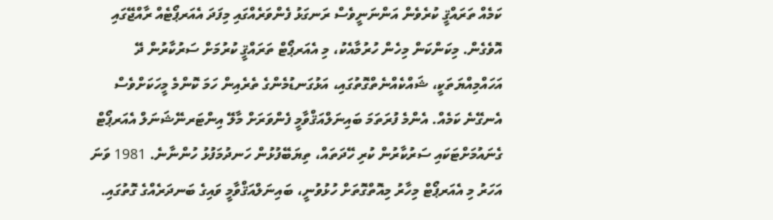ކަމެއް ތަރައްޤީ ކުރެވެން އަންނަނީވެސް ރަނގަޅު ފެންވަރެއްގައި މިފަދަ އެއަރޕޯޓެއް ރާއްޖޭގައި އޮވެގެން. މިކަންކަން މިހެން ހުރުމާއެކު، މި އެއަރޕޯޓް ތަރައްޤީ ކުރުމަށް ސަރުކާރުން ދޭ އަހައްމިއްޔަތަކީ، ޝައްކެއްނެތްގޮތުގައި، އަޅުގަނޑުމެންގެ ތެރެއިން ހަމަ ކޮންމެ މީހަކަށްވެސް އެނގޭނެ ކަމެއް. އެންމެ ފުރަތަމަ ބައިނަލްއަޤްވާމީ ފެންވަރަށް މާލޭ އިންޓަރނޭޝަނަލް އެއަރޕޯޓް ގެނައުމަށްޓަކައި ސަރުކާރުން ކުރި ހޭދަތައް، ތިޔަބޭފުޅުން ހަނދުމަފުޅު ހުންނާނެ. 1981 ވަނަ އަހަރު މި އެއަރޕޯޓް މިހާރު މިއޮތްގޮތަށް ހުޅުވުނީ، ބައިނަލްއަޤްވާމީ ވައިގެ ބަނދަރެއްގެ ގޮތުގައި.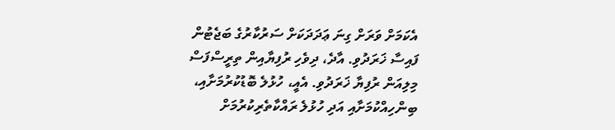އެކަމަށް ވަރަށް ގިނަ ޢަދަދަކަށް ސަރުކާރުގެ ބަޖެޓުން ފައިސާ ޚަރަދުވި. އާދެ، ދިވެހި ރުފިޔާއިން ތިރީސްފަސް މިލިއަން ރުފިޔާ ޚަރަދުވި. އެއީ، ހުޅުލެ ބޮޑުކުރުމަށާއި، ބިންހިއްކުމަށާއި އަދި ހުޅުލެ ރައްކާތެރިކުރުމަށް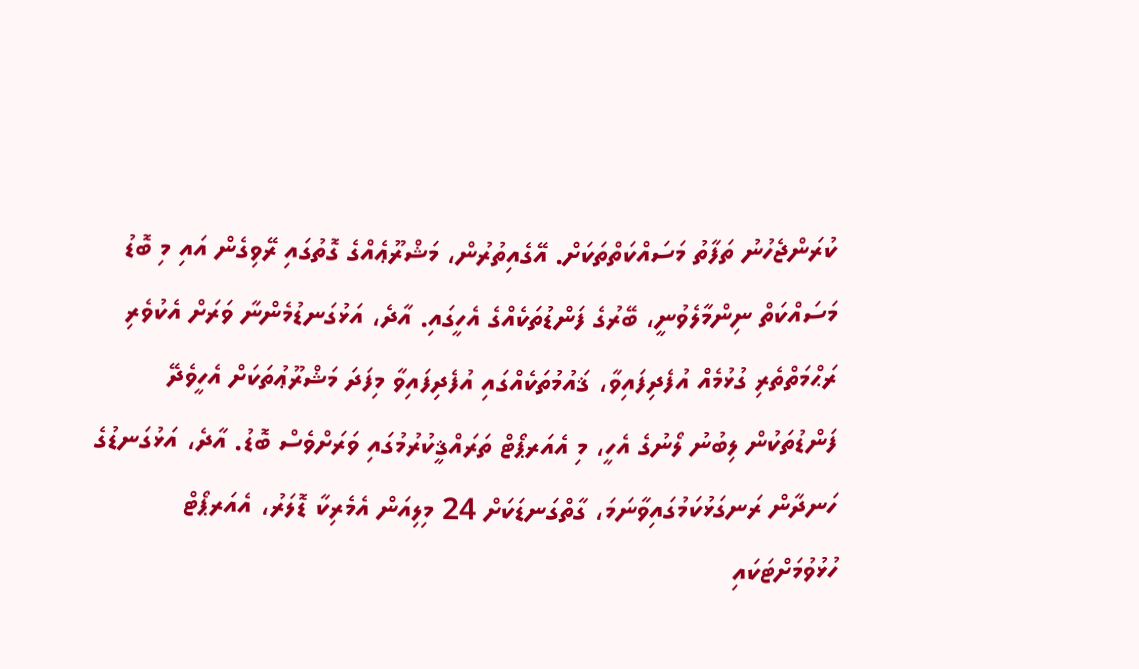ކުރަންޖެހުނު ތަފާތު މަސައްކަތްތަކަށް. އޭގެއިތުރުން، މަޝްރޫޢެއްގެ ގޮތުގައި ރޭވިގެން އައި މި ބޮޑު މަސައްކަތް ނިންމާލެވުނީ، ބޭރުގެ ފަންޑުތަކެއްގެ އެހީގައި. އާދެ، އަޅުގަނޑުމެންނާ ވަރަށް އެކުވެރި ރަޙްމަތްތެރި ގުޅުމެއް އުފެދިފައިވާ، ޤައުމުތަކެއްގައި އުފެދިފައިވާ މިފަދަ މަޝްރޫޢުތަކަށް އެހީވެދޭ ފަންޑުތަކުން ލިބުނު ލޯނުގެ އެހީ، މި އެއަރޕޯޓް ތަރައްޤީކުރުމުގައި ވަރަށްވެސް ބޮޑު. އާދެ، އަޅުގަނޑުގެ ހަނދާން ރަނގަޅުކަމުގައިވާނަމަ، ގާތްގަނޑަކަށް 24 މިލިއަން އެމެރިކާ ޑޮލަރު، އެއަރޕޯޓް ހުޅުވުމަށްޓަކައި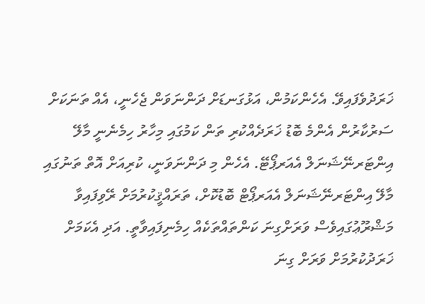ޚަރަދުވެފައިވޭ. އެހެންކަމުން، އަޅުގަނޑަށް ދަންނަވަން ޖެހެނީ، އެއް ތަނަކަށް ސަރުކާރުން އެންމެ ބޮޑު ޚަރަދެއްކުރި ތަން ކަމުގައި މިހާރު ހިމެނެނީ މާލޭ އިންޓަރނޭޝަނަލް އެއަރޕޯޓޭ. އެހެން މި ދަންނަވަނީ، ކުރިއަށް އޮތް ތަނުގައި މާލޭ އިންޓަރނޭޝަނަލް އެއަރޕޯޓް ބޮޑުކޮށް، ތަރައްޤީކުރުމަށް ރޭވިފައިވާ މަޝްރޫޢުގައިވެސް ވަރަށްގިނަ ކަންތައްތަކެއް ހިމެނިފައިވާތީ. އަދި އެކަމަށް ޚަރަދުކުރުމަށް ވަރަށް ގިނަ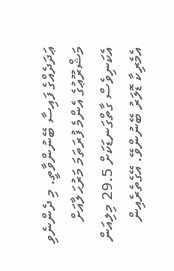ޢަދަދެއްގެ ފައިސާ ބޭނުންވާތީ. މި ދެންނެވި މަޝްރޫޢުގެ އެންމެ ފުރަތަމަ މަރުޙަލާއަށް އެކަނިވެސް ގާތްގަނޑަކަށް 29.5 މިލިއަން އެމެރިކާ ޑޮލަރު ބޭނުންވޭ. އޭގެތެރެއިން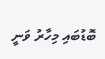ބޮޑުބައި މިހާރު ވަނީ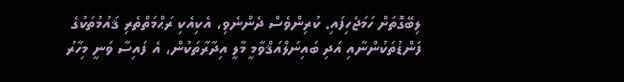ލިބޭގޮތަށް ހަމަޖެހިފައި. ކުރިންވެސް ދެންނެވި، އެކިއެކި ރަޙްމަތްތެރި ޤައުމުތަކުގެ ފަންޑުތަކުންނާއި އަދި ބައިނަލްއަޤްވާމީ މާލީ އިދާރާތަކުން، އެ ފައިސާ ވަނީ މިހާރު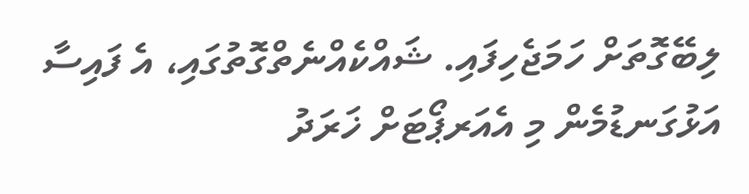ލިބޭގޮތަށް ހަމަޖެހިފައި. ޝައްކެއްނެތްގޮތުގައި، އެ ފައިސާ އަޅުގަނޑުމެން މި އެއަރޕޯޓަށް ޚަރަދު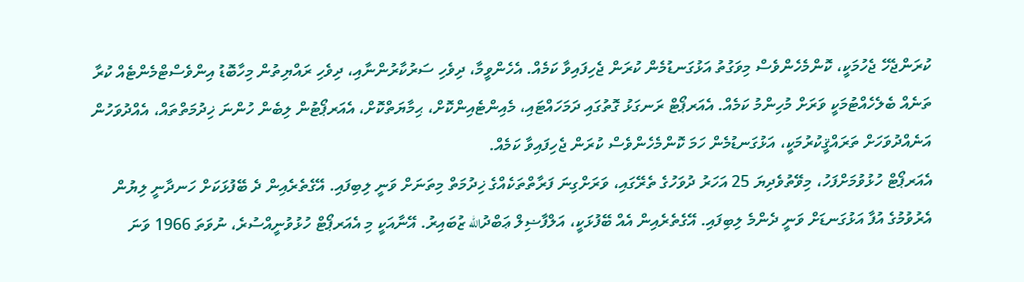ކުރަންޖެހޭ ޖެހުމަކީ، ކޮންމެހެންވެސް މިވަގުތު އަޅުގަނޑުމެން ކުރަން ޖެހިފައިވާ ކަމެއް. އެހެންވީމާ، ދިވެހި ސަރުކާރުންނާއި، ދިވެހި ރައްޔިތުން މިހާބޮޑު އިންވެސްޓްމެންޓެއް ކުރާ ތަނެއް ބެލެހެއްޓުމަކީ ވަރަށް މުހިންމު ކަމެއް. އެއަރޕޯޓް ރަނގަޅު ގޮތުގައި ދަމަހައްޓައި، މެއިންޓެއިންކޮށް، ޙިމާޔަތްކޮށް، އެއަރޕޯޓުން ލިބެން ހުންނަ ޚިދުމަތްތައް، އެއްދުވަހުން އަނެއްދުވަހަށް ތަރައްޤީކުރުމަކީ، އަޅުގަނޑުމެން ހަމަ ކޮންމެހެންވެސް ކުރަން ޖެހިފައިވާ ކަމެއް.
އެއަރޕޯޓް ހުޅުވުމަށްފަހު، މިވޭތުވެދިޔަ 25 އަހަރު ދުވަހުގެ ތެރޭގައި، ވަރަށްގިނަ ފަރާތްތަކެއްގެ ޚިދުމަތް މިތަނަށް ވަނީ ލިބިފައި. އޭގެތެރެއިން ދެ ބޭފުޅަކަށް ހަނދާނީ ލިޔުން އެރުވުމުގެ އުފާ އަޅުގަނޑަށް ވަނީ ދެންމެ ލިބިފައި. އޭގެތެރެއިން އެއް ބޭފުޅަކީ، އަލްފާޟިލް ޢަބްދުالله ޒުބައިރު. އޭނާއަކީ މި އެއަރޕޯޓް ހުޅުވުނީއްސުރެ، ނުވަތަ 1966 ވަނަ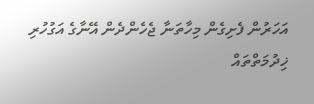އަހަރުން ފެށިގެން މިހާތަނާ ޖެހެންދެން އޭނާގެ އަގުހުރި ޚިދުމަތްތައް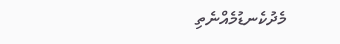މެދުކެނޑުމެއްނެތި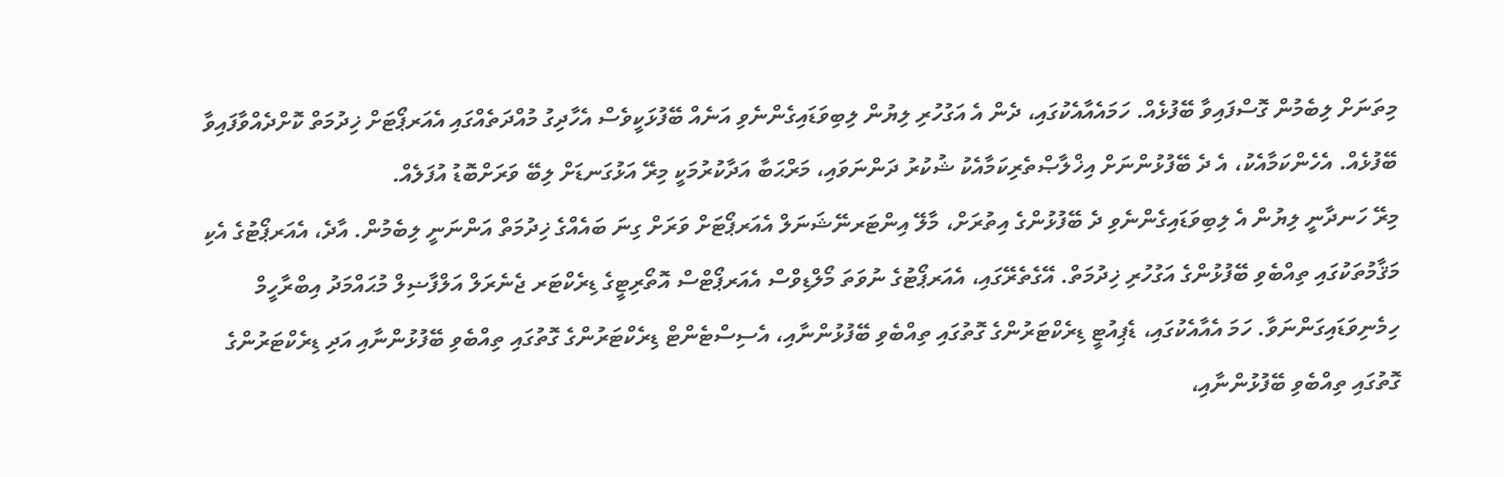މިތަނަށް ލިބެމުން ގޮސްފައިވާ ބޭފުޅެއް. ހަމައެއާއެކުގައި، ދެން އެ އަގުހުރި ލިޔުން ލިބިވަޑައިގެންނެވި އަނެއް ބޭފުޅަކީވެސް އެހާދިގު މުއްދަތެއްގައި އެއަރޕޯޓަށް ޚިދުމަތް ކޮށްދެއްވާފައިވާ ބޭފުޅެއް. އެހެންކަމާއެކު، އެ ދެ ބޭފުޅުންނަށް އިޚްލާޞްތެރިކަމާއެކު ޝުކުރު ދަންނަވައި، މަރްޙަބާ އަދާކުރުމަކީ މިރޭ އަޅުގަނޑަށް ލިބޭ ވަރަށްބޮޑު އުފަލެއް.
މިރޭ ހަނދާނީ ލިޔުން އެ ލިބިވަޑައިގެންނެވި ދެ ބޭފުޅުންގެ އިތުރަށް، މާލޭ އިންޓަރނޭޝަނަލް އެއަރޕޯޓަށް ވަރަށް ގިނަ ބައެއްގެ ޚިދުމަތް އަންނަނީ ލިބެމުން. އާދެ، އެއަރޕޯޓުގެ އެކި މަޤާމުތަކުގައި ތިއްބެވި ބޭފުޅުންގެ އަގުހުރި ޚިދުމަތް. އޭގެތެރޭގައި، އެއަރޕޯޓުގެ ނުވަތަ މޯލްޑިވްސް އެއަރޕޯޓްސް އޮތޯރިޓީގެ ޑިރެކްޓަރ ޖެނެރަލް އަލްފާޟިލް މުޙައްމަދު އިބްރާހީމް ހިމެނިވަޑައިގަންނަވާ. ހަމަ އެއާއެކުގައި، ޑެޕިއުޓީ ޑިރެކްޓަރުންގެ ގޮތުގައި ތިއްބެވި ބޭފުޅުންނާއި، އެސިސްޓެންޓް ޑިރެކްޓަރުންގެ ގޮތުގައި ތިއްބެވި ބޭފުޅުންނާއި އަދި ޑިރެކްޓަރުންގެ ގޮތުގައި ތިއްބެވި ބޭފުޅުންނާއި،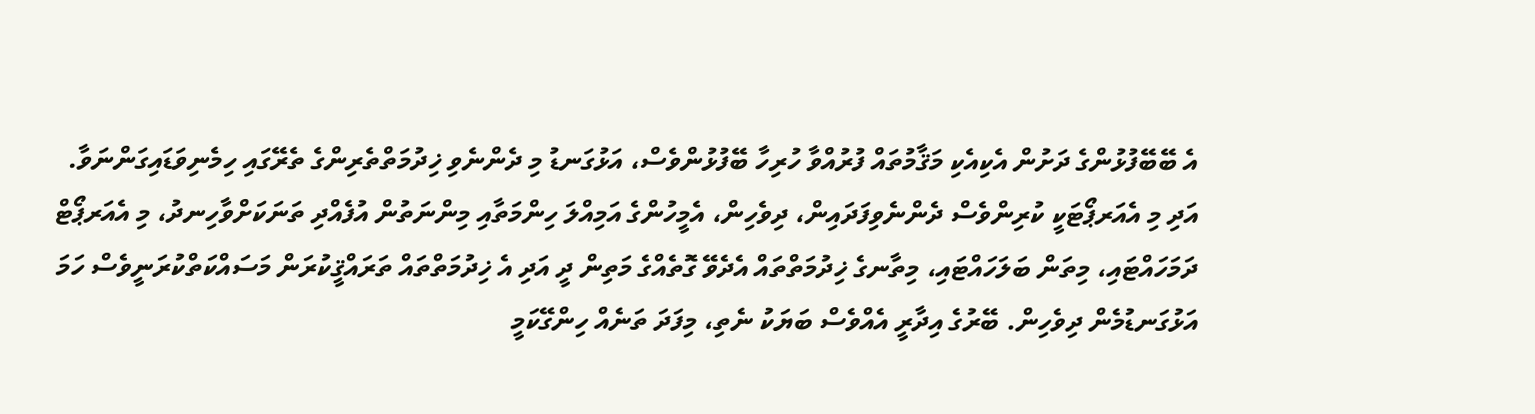އެ ބޭބޭފުޅުންގެ ދަށުން އެކިއެކި މަޤާމުތައް ފުރުއްވާ ހުރިހާ ބޭފުޅުންވެސް، އަޅުގަނޑު މި ދެންނެވި ޚިދުމަތްތެރިންގެ ތެރޭގައި ހިމެނިވަޑައިގަންނަވާ. އަދި މި އެއަރޕޯޓަކީ ކުރިންވެސް ދެންނެވިފަދައިން، ދިވެހިން، އެމީހުންގެ އަމިއްލަ ހިންމަތާއި މިންނަތުން އުފެއްދި ތަނަކަށްވާހިނދު، މި އެއަރޕޯޓް ދަމަހައްޓައި، މިތަން ބަލަހައްޓައި، މިތާނގެ ޚިދުމަތްތައް އެދެވޭ ގޮތެއްގެ މަތިން ދީ އަދި އެ ޚިދުމަތްތައް ތަރައްޤީކުރަން މަސައްކަތްކުރަނީވެސް ހަމަ އަޅުގަނޑުމެން ދިވެހިން. ބޭރުގެ އިދާރީ އެއްވެސް ބަޔަކު ނެތި، މިފަދަ ތަނެއް ހިންގޭކަމީ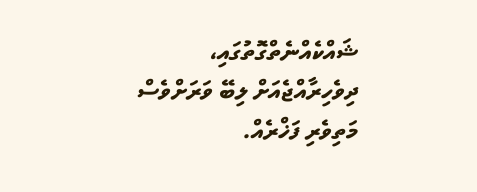ޝައްކެއްނެތްގޮތުގައި، ދިވެހިރާއްޖެއަށް ލިބޭ ވަރަށްވެސް މަތިވެރި ފަޚްރެއް.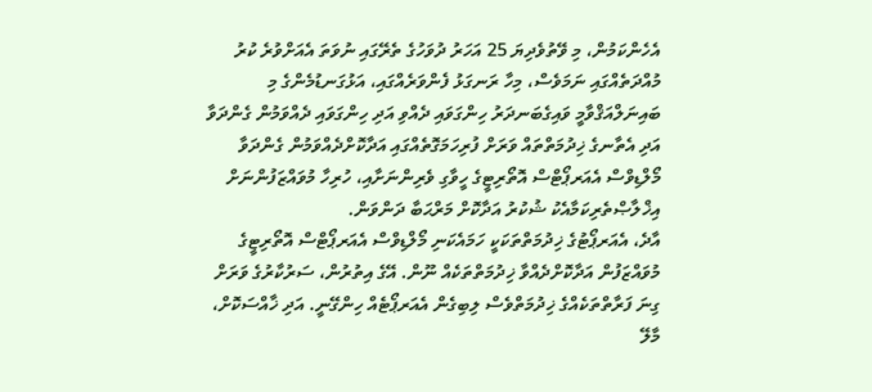އެހެންކަމުން، މި ވޭތުވެދިޔަ 25 އަހަރު ދުވަހުގެ ތެރޭގައި ނުވަތަ އެއަށްވުރެ ކުރު މުއްދަތެއްގައި ނަމަވެސް، މިހާ ރަނގަޅު ފެންވަރެއްގައި، އަޅުގަނޑުމެންގެ މި ބައިނަލްއަޤްވާމީ ވައިގެބަނދަރު ހިންގަވައި ދެއްވި އަދި ހިންގަވައި ދެއްވަމުން ގެންދަވާ އަދި އެތާނގެ ޚިދުމަތްތައް ވަރަށް ފުރިހަމަގޮތެއްގައި އަދާކޮށްދެއްވަމުން ގެންދަވާ މޯލްޑިވްސް އެއަރޕޯޓްސް އޮތޯރިޓީގެ ހީވާގި ވެރިންނަށާއި، ހުރިހާ މުވައްޒަފުންނަށް އިޚްލާޞްތެރިކަމާއެކު ޝުކުރު އަދާކޮށް މަރްޙަބާ ދަންވަން.
އާދެ، އެއަރޕޯޓުގެ ޚިދުމަތްތަކަކީ ހަމައެކަނި މޯލްޑިވްސް އެއަރޕޯޓްސް އޮތޯރިޓީގެ މުވައްޒަފުން އަދާކޮށްދެއްވާ ޚިދުމަތްތަކެއް ނޫން. އޭގެ އިތުރުން، ސަރުކާރުގެ ވަރަށް ގިނަ ފަރާތްތަކެއްގެ ޚިދުމަތްވެސް ލިބިގެން އެއަރޕޯޓެއް ހިންގޭނީ. އަދި ޚާއްސަކޮށް، މާލޭ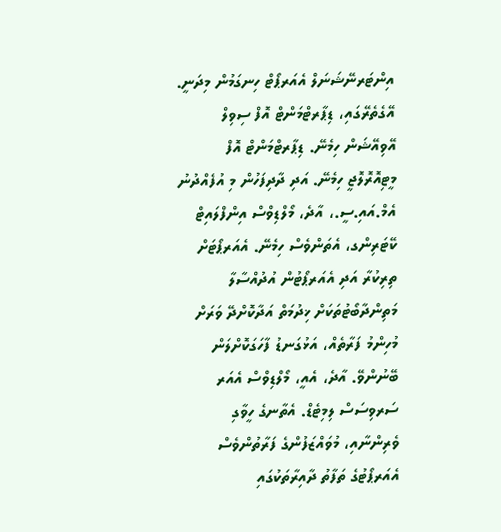އިންޓަރނޭޝަނަލް އެއަރޕޯޓް ހިނގަމުން މިދަނީ. އޭގެތެރޭގައި، ޑިޕާރޓްމަންޓް އޮފް ސިވިލް އޭވިއޭޝަން ހިމެނޭ. ޑިޕާރޓްމަންޓް އޮފް މީޓިއޮރޮލޮޖީ ހިމެނޭ. އަދި ދާދިފަހުން މި އުފެއްދުނު އެމް.އައި.ސީ.، އާދެ، މޯލްޑިވްސް އިންފްލައިޓް ކޭޓަރިންގ، އެތަންވެސް ހިމެނޭ. އެއަރޕޯޓަށް ތިރިކުރާ އަދި އެއަރޕޯޓުން އުދުއްސާލާ މަތިންދާބޯޓުތަކަށް ޚިދުމަތް އަދާކޮށްދޭ ވަރަށް މުހިންމު ފަރާތެއް، އަޅުގަނޑު ފާހަގަކޮށްލަން ބޭނުންވޭ. އާދެ، އެއީ، މޯލްޑިވްސް އެއަރ ސަރވިސަސް ލިމިޓެޑް. އެތާނގެ ހީވާގި ވެރިންނާއި، މުވައްޒަފުންގެ ފަރާތުންވެސް އެއަރޕޯޓުގެ ތަފާތު ދާއިރާތަކުގައި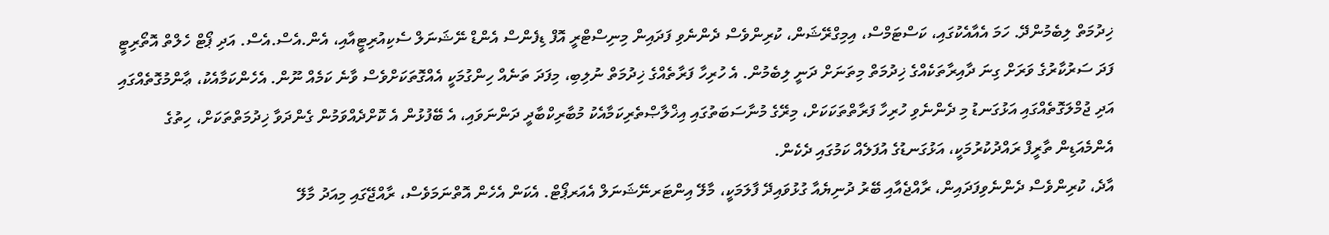ޚިދުމަތް ލިބެމުންދޭ. ހަމަ އެއާއެކުގައި، ކަސްޓަމްސް، އިމިގްރޭޝަން، ކުރިންވެސް ދެންނެވި ފަދައިން މިނިސްޓްރީ އޮފް ޑިފެންސް އެންޑް ނޭޝަނަލް ސެކިއުރިޓީއާއި، އެން.އެސް.އެސް. އަދި ޕޯޓް ހެލްތް އޮތޯރިޓީ ފަދަ ސަރުކާރުގެ ވަރަށް ގިނަ ދާއިރާތަކެއްގެ ޚިދުމަތް މިތަނަށް ދަނީ ލިބެމުން. އެ ހުރިހާ ފަރާތެއްގެ ޚިދުމަތް ނުލިބި، މިފަދަ ތަނެއް ހިންގުމަކީ އެއްގޮތަކަށްވެސް ވާނެ ކަމެއް ނޫން. އެހެންކަމާއެކު، ޢާންމުގޮތެއްގައި އަދި ޖުމްލަގޮތެއްގައި އަޅުގަނޑު މި ދެންނެވި ހުރިހާ ފަރާތްތަކަކަށް، މިރޭގެ މުނާސަބަތުގައި އިޚްލާޞްތެރިކަމާއެކު މުބާރިކްބާދީ ދަންނަވައި، އެ ބޭފުޅުން އެ ކޮށްދެއްވަމުން ގެންދަވާ ޚިދުމަތްތަކަށް، ހިތުގެ އެންމެއަޑިން ތާރީފް ރައްދުކުރުމަކީ، އަޅުގަނޑުގެ އުފަލެއް ކަމުގައި ދެކެން.
އާދެ، ކުރިންވެސް ދެންނެވިފަދައިން، ރާއްޖެއާއި ބޭރު ދުނިޔެއާ ގުޅުވައިދޭ ފާލަމަކީ، މާލޭ އިންޓަރނޭޝަނަލް އެއަރޕޯޓް. އެކަން އެހެން އޮތްނަމަވެސް، ރާއްޖޭގައި މިއަދު މާލޭ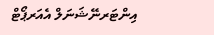އިންޓަރނޭޝަނަލް އެއަރޕޯޓް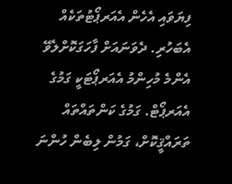ފިޔަވައި އެހެން އެއަރޕޯޓުތަކެއް އެބަހުރި. ދެވަނައަށް ފާހަގަކޮށްލެވޭ އެންމެ މުހިންމު އެއަރޕޯޓަކީ ގަމުގެ އެއަރޕޯޓް. ގަމުގެ ކަންތައްތައް ތަރައްޤީކޮށް، ގަމުން ލިބެން ހުންނަ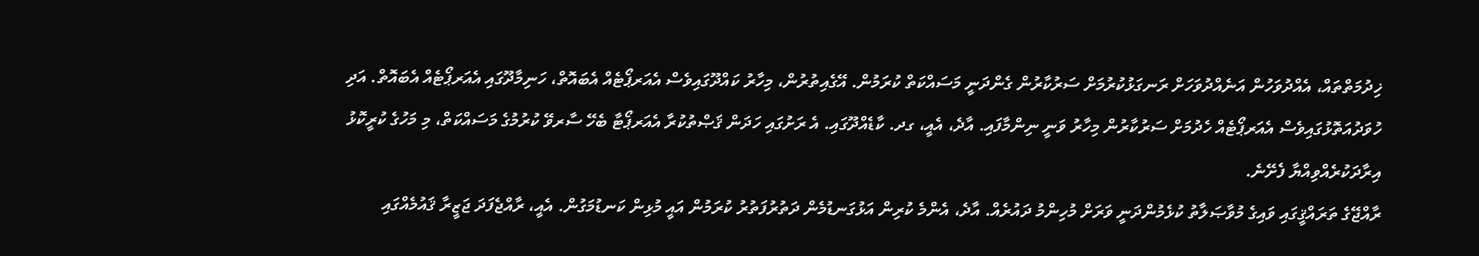ޚިދުމަތްތައް، އެއްދުވަހުން އަނެއްދުވަހަށް ރަނގަޅުކުރުމަށް ސަރުކާރުން ގެންދަނީ މަސައްކަތް ކުރަމުން. އޭގެއިތުރުން، މިހާރު ކައްދޫގައިވެސް އެއަރޕޯޓެއް އެބައޮތް، ހަނިމާދޫގައި އެއަރޕޯޓެއް އެބައޮތް. އަދި ހުވަދުއަތޮޅުގައިވެސް އެއަރޕޯޓެއް ހެދުމަށް ސަރުކާރުން މިހާރު ވަނީ ނިންމާފައި. އާދެ، އެއީ، ގދ. ކާޑެއްދޫގައި. އެ ރަށުގައި ހަދަން ޤަޞްތުކުރާ އެއަރޕޯޓާ ބެހޭ ސާރވޭ ކުރުމުގެ މަސައްކަތް، މި މަހުގެ ކުރީކޮޅު އިރާދަކުރެއްވިއްޔާ ފެށޭނެ.
ރާއްޖޭގެ ތަރައްޤީގައި ވައިގެ މުވާޞަލާތު ކުޅެމުންދަނީ ވަރަށް މުހިންމު ދައުރެއް. އާދެ، އެންމެ ކުރިން އަޅުގަނޑުމެން ދަތުރުފަތުރު ކުރަމުން އައީ މުޅިން ކަނޑުމަގުން. އެއީ، ރާއްޖެފަދަ ޖަޒީރާ ޤައުމެއްގައި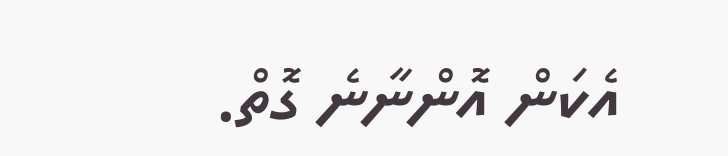އެކަން އޮންނާނެ ގޮތް.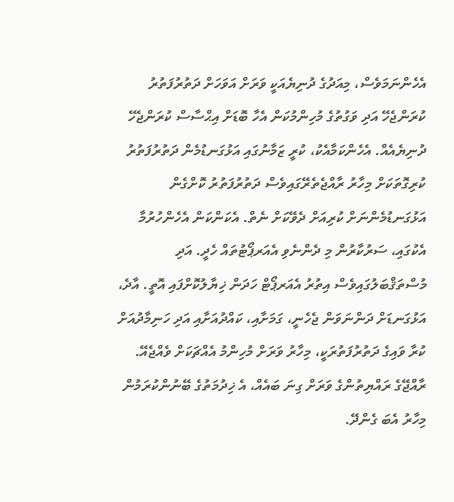އެހެންނަމަވެސް، މިއަދުގެ ދުނިޔެއަކީ ވަރަށް އަވަހަށް ދަތުރުފަތުރު ކުރަންޖެހޭ އަދި ވަގުތުގެ މުހިންމުކަން އެހާ ބޮޑަށް އިޙްސާސް ކުރަންޖެހޭ ދުނިޔެއެއް. އެހެންކަމާއެކު، ކުރީ ޒަމާނުގައި އަޅުގަނޑުމެން ދަތުރުފަތުރު ކުރިގޮތަކަށް މިހާރު ރާއްޖެތެރޭގައިވެސް ދަތުރުފަތުރު ކޮށްގެން އަޅުގަނޑުމެންނަށް ކުރިއަށް ދެވޭކަށް ނެތް. އެކަންކަން އެހެންހުރުމާ އެކުގައި، ސަރުކާރުން މި ދެންނެވި އެއަރޕޯޓުތައް ހެދީ. އަދި މުސްތަޤްބަލުގައިވެސް އިތުރު އެއަރޕޯޓް ހަދަން ޚިޔާލުކޮށްފައި އޮތީ. އާދެ، އަޅުގަނޑަށް ދަންނަވަން ޖެހެނީ، ގަމަށާއި، ކައްދުއަށާއި އަދި ހަނިމާދުއަށް ކުރާ ވައިގެ ދަތުރުފަތުރަކީ، މިހާރު ވަރަށް މުހިންމު އެއްޗަކަށް ވެއްޖެއޭ. ރާއްޖޭގެ ރައްޔިތުންގެ ވަރަށް ގިނަ ބައެއް، އެ ޚިދުމަތުގެ ބޭނުންކުރަމުން މިހާރު އެބަ ގެންދޭ.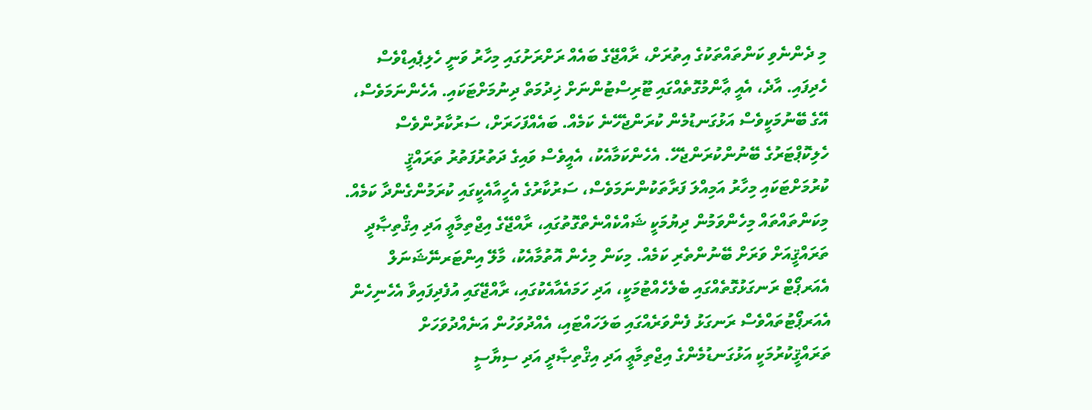މި ދެންނެވި ކަންތައްތަކުގެ އިތުރަށް، ރާއްޖޭގެ ބައެއް ރަށްރަށުގައި މިހާރު ވަނީ ހެލިޕެއިޑްވެސް ހެދިފައި. އާދެ، އެއީ ޢާންމުގޮތެއްގައި ޓޫރިސްޓުންނަށް ޚިދުމަތް ދިނުމަށްޓަކައި. އެހެންނަމަވެސް، އޭގެ ބޭނުމަކީވެސް އަޅުގަނޑުމެން ކުރަންޖެހޭނެ ކަމެއް. ބައެއްފަހަރަށް، ސަރުކާރުންވެސް ހެލިކޮޕްޓަރުގެ ބޭނުންކުރަންޖެހޭ. އެހެންކަމާއެކު، އެއީވެސް ވައިގެ ދަތުރުފަތުރު ތަރައްޤީ ކުރުމަށްޓަކައި މިހާރު އަމިއްލަ ފަރާތަކުންނަމަވެސް، ސަރުކާރުގެ އެހީއާއެކީގައި ކުރަމުންގެންދާ ކަމެއް. މިކަންތައްތައް މިހެންވަމުން ދިޔުމަކީ ޝައްކެއްނެތްގޮތުގައި، ރާއްޖޭގެ އިޖްތިމާޢީ އަދި އިޤްތިޞާދީ ތަރައްޤީއަށް ވަރަށް ބޭނުންތެރި ކަމެއް. މިކަން މިހެން އޮތުމާއެކު، މާލޭ އިންޓަރނޭޝަނަލް އެއަރޕޯޓް ރަނގަޅުގޮތެއްގައި ބެލެހެއްޓުމަކީ، އަދި ހަމައެއާއެކުގައި، ރާއްޖޭގައި އުފެދިފައިވާ އެހެނިހެން އެއަރޕޯޓުތައްވެސް ރަނގަޅު ފެންވަރެއްގައި ބަލަހައްޓައި، އެއްދުވަހުން އަނެއްދުވަހަށް ތަރައްޤީކުރުމަކީ އަޅުގަނޑުމެންގެ އިޖްތިމާޢީ އަދި އިޤްތިޞާދީ އަދި ސިޔާސީ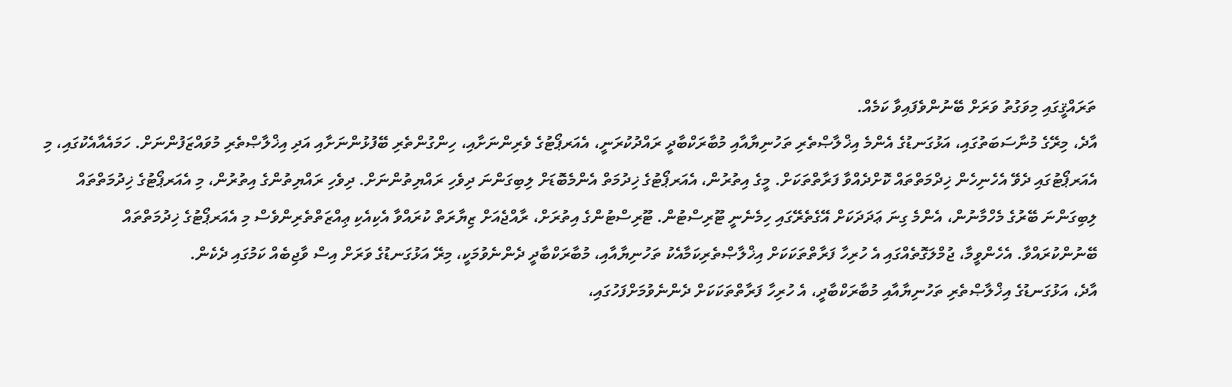ތަރައްޤީގައި މިވަގުތު ވަރަށް ބޭނުންވެފައިވާ ކަމެއް.
އާދެ، މިރޭގެ މުނާސަބަތުގައި، އަޅުގަނޑުގެ އެންމެ އިޚްލާޞްތެރި ތަހުނިޔާއާއި މުބާރަކްބާދީ ރައްދުކުރަނީ، އެއަރޕޯޓުގެ ވެރިންނަށާއި، ހިންގުންތެރި ބޭފުޅުންނަށާއި އަދި އިޚްލާޞްތެރި މުވައްޒަފުންނަށް. ހަމައެއާއެކުގައި، މި އެއަރޕޯޓުގައި ދެވޭ އެހެނިހެން ޚިދްމަތްތައް ކޮށްދެއްވާ ފަރާތްތަކަށް. މީގެ އިތުރުން، އެއަރޕޯޓުގެ ޚިދުމަތް އެންމެބޮޑަށް ލިބިގަންނަ ދިވެހި ރައްޔިތުންނަށް. ދިވެހި ރައްޔިތުންގެ އިތުރުން، މި އެއަރޕޯޓުގެ ޚިދުމަތްތައް ލިބިގަންނަ ބޭރުގެ މެހްމާނުން، އެންމެ ގިނަ ޢަދަދަކަށް އޭގެތެރޭގައި ހިމެނެނީ ޓޫރިސްޓުން. ޓޫރިސްޓުންގެ އިތުރަށް، ރާއްޖެއަށް ޒިޔާރަތް ކުރައްވާ އެކިއެކި ޢިއްޒަތްތެރިންވެސް މި އެއަރޕޯޓުގެ ޚިދުމަތްތައް ބޭނުންކުރައްވާ. އެހެންވީމާ، ޖުމްލަގޮތެއްގައި އެ ހުރިހާ ފަރާތްތަކަކަށް އިޚްލާޞްތެރިކަމާއެކު ތަހުނިޔާއާއި، މުބާރަކްބާދީ ދެންނެވުމަކީ، މިރޭ އަޅުގަނޑުގެ ވަރަށް އިސް ވާޖިބެއް ކަމުގައި ދެކެން.
އާދެ، އަޅުގަނޑުގެ އިޚްލާޞްތެރި ތަހުނިޔާއާއި މުބާރަކްބާދީ، އެ ހުރިހާ ފަރާތްތަކަކަށް ދެންނެވުމަށްފަހުގައި،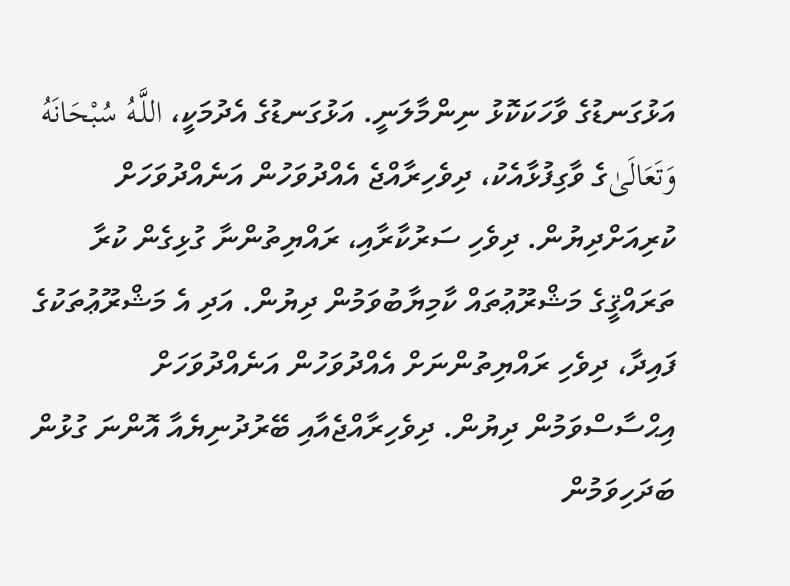އަޅުގަނޑުގެ ވާހަކަކޮޅު ނިންމާލަނީ. އަޅުގަނޑުގެ އެދުމަކީ، اللَّـهُ سُبْحَانَهُ وَتَعَالَىٰގެ ވާގިފުޅާއެކު، ދިވެހިރާއްޖެ އެއްދުވަހުން އަނެއްދުވަހަށް ކުރިއަށްދިޔުން. ދިވެހި ސަރުކާރާއި، ރައްޔިތުންނާ ގުޅިގެން ކުރާ ތަރައްޤީގެ މަޝްރޫޢުތައް ކާމިޔާބުވަމުން ދިޔުން. އަދި އެ މަޝްރޫޢުތަކުގެ ފައިދާ، ދިވެހި ރައްޔިތުންނަށް އެއްދުވަހުން އަނެއްދުވަހަށް އިޙްސާސްވަމުން ދިޔުން. ދިވެހިރާއްޖެއާއި ބޭރުދުނިޔެއާ އޮންނަ ގުޅުން ބަދަހިވަމުން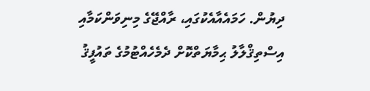ދިޔުން. ހަމައެއާއެކުގައި، ރާއްޖޭގެ މިނިވަންކަމާއި އިސްތިޤްލާލު ޙިމާޔަތްކޮށް ދެމެހެއްޓުމުގެ ތައުފީޤު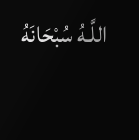اللَّـهُ سُبْحَانَهُ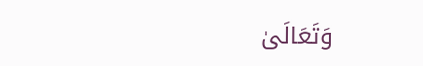وَتَعَالَىٰ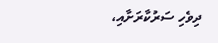ދިވެހި ސަރުކާރަށާއި،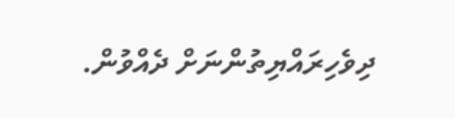ދިވެހިރައްޔިތުންނަށް ދެއްވުން.